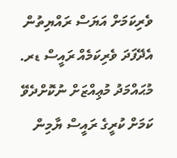ވެރިކަމަށް އަޔަސް ރައްޔިތުން އެދޭފަދަ ވެރިކަމެއް ރައީސް ޑރ. މުޙައްމަދު މުޢިއްޒަށް ނުކޮށްދެވޭ ކަމަށް ކުރީގެ ރައީސް ޔާމިން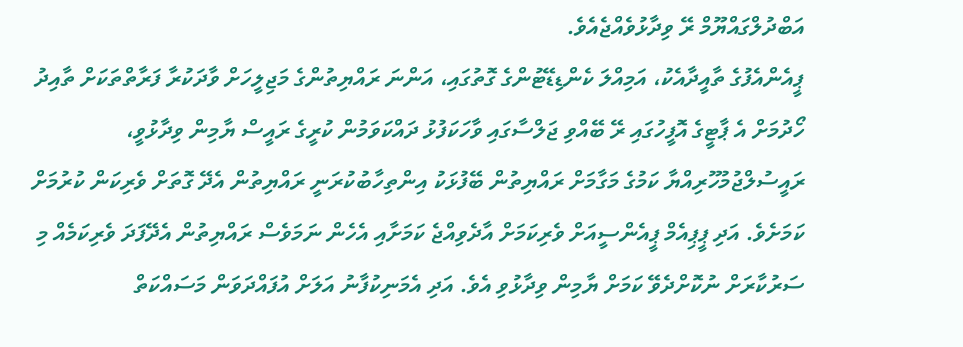އަބްދުލްގައްޔޫމް ރޭ ވިދާޅުވެއްޖެއެވެ.
ޕީއެންއެފުގެ ތާއީދާއެކު، އަމިއްލަ ކެންޑިޑޭޓުންގެ ގޮތުގައި، އަންނަ ރައްޔިތުންގެ މަޖިލީހަށް ވާދަކުރާ ފަރާތްތަކަށް ތާއިދު ހޯދުމަށް އެ ޕާޓީގެ އޮފީހުގައި ރޭ ބޭއްވި ޖަލްސާގައި ވާހަކަފުޅު ދައްކަވަމުން ކުރީގެ ރައީސް ޔާމިން ވިދާޅުވީ، ރައީސުލްޖުމުހޫރިއްޔާ ކަމުގެ މަގާމަށް ރައްޔިތުން ބޭފުޅަކު އިންތިހާބުކުރަނީ ރައްޔިތުން އެދޭ ގޮތަށް ވެރިކަން ކުރުމަށް ކަމަށެވެ. އަދި ޕީޕިއެމް ޕީއެންސީއަށް ވެރިކަމަށް އާދެވިއްޖެ ކަމަށާއި އެހެން ނަމަވެސް ރައްޔިތުން އެދޭފަދަ ވެރިކަމެއް މި ސަރުކާރަށް ނުކޮށްދެވޭ ކަމަށް ޔާމިން ވިދާޅުވި އެވެ. އަދި އެމަނިކުފާނު އަލަށް އުފައްދަވަން މަސައްކަތް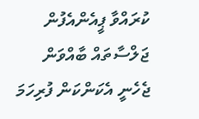ކުރައްވާ ޕީއެންއެފުން ޖަލްސާތައް ބާއްވަން ޖެހެނީ އެކަންކަން ފުރިހަމަ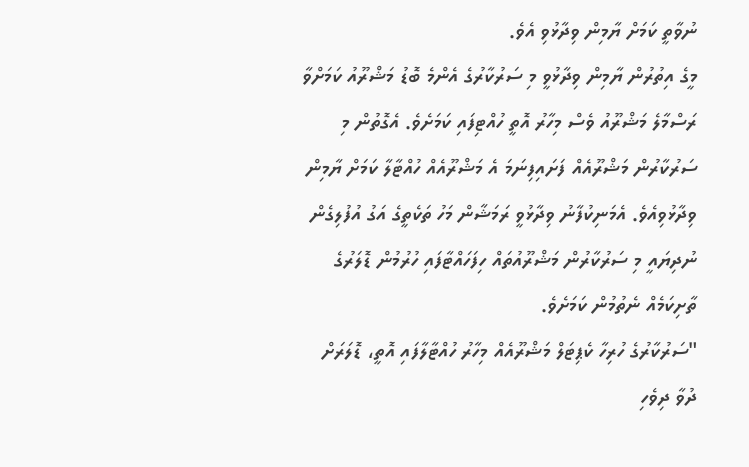ނުވާތީ ކަމަށް ޔާމިން ވިދާޅުވި އެވެ.
މީގެ އިތުރުން ޔާމިން ވިދާޅުވީ މި ސަރުކާރުގެ އެންމެ ބޮޑު މަޝްރޫއު ކަމަށްވާ ރަސްމާލެ މަޝްރޫއު ވެސް މިހާރު އޮތީ ހުއްޓިފައި ކަމަށެވެ. އެގޮތުން މި ސަރުކާރުން މަޝްރޫއެއް ފަށައިފިނަމަ އެ މަޝްރޫއެއް ހުއްޓާލާ ކަމަށް ޔާމިން ވިދާޅުވިއެވެ. އެމަނިކުފާނު ވިދާޅުވީ ރަމަޝާން މަހު ތަކެތީގެ އަގު އުފުލިގެން ނުދިޔައީ މި ސަރުކާރުން މަޝްރޫއުތައް ހިފަހައްޓާފައި ހުރުމުން ޑޮލަރުގެ ތާށިކަމެއް ނެތުމުން ކަމަށެވެ.
"ސަރުކާރުގެ ހުރިހާ ކެޕިޓަލް މަޝްރޫއެއް މިހާރު ހުއްޓާލާފައި އޮތީ، ޑޮލަރަށް ދުވާ ދިވެހި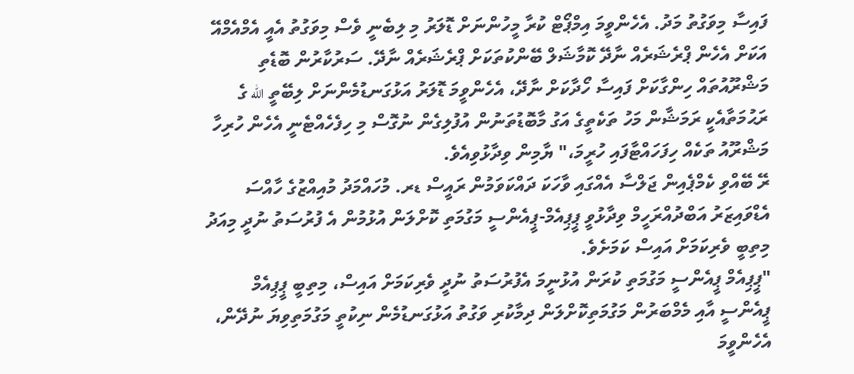ފައިސާ މިވަގުތު މަދު. އެހެންވީމަ އިމްޕޯޓް ކުރާ މީހުންނަށް ޑޮލަރު މި ލިބެނީ ވެސް މިވަގުތު އެއީ އެމްއެމްއޭ އަކަށް އެހެން ޕްރެޝަރެއް ނާދޭ ކޮމާޝަލް ބޭންކުތަކަށް ޕްރެޝަރެއް ނާދޭ. ސަރުކާރުން ބޮޑެތި މަޝްރޫއުތައް ހިންގާކަށް ފައިސާ ހޯދާކަށް ނާދޭ، އެހެންވީމަ ޑޮލަރު އަޅުގަނޑުމެންނަށް ލިބޭތީ الله ގެ ރަޙުމަތާއެކީ ރަމަޝާން މަހު ތަކެތީގެ އަގު މާބޮޑުތަނުން އުފުލިގެން ނުގޮސް މި ހިފެހެއްޓެނީ އެހެން ހުރިހާ މަޝްރޫއު ތަކެއް ހިފަހައްޓާފައި ހުރީމަ،" ޔާމިން ވިދާޅުވިއެވެ.
ރޭ ބޭއްވި ކެމްޕެއިން ޖަލްސާ އެއްގައި ވާހަކަ ދައްކަވަމުން ރައީސް ޑރ. މުހައްމަދު މުއިއްޒުގެ ހާއްސަ އެޑްވައިޒަރު އަބްދުއްރަހީމް ވިދާޅުވީ ޕީޕިއެމް-ޕީއެންސީ މަގުމަތި ކޮށްލަން އުޅުމުން އެ ފުރުސަތު ނުދީ މިއަދު މިތިބީ ވެރިކަމަށް އައިސް ކަމަށެވެ.
"ޕީޕިއެމް ޕީއެންސީ މަގުމަތި ކުރަން އުޅުނީމަ އެފުރުސަތު ނުދީ ވެރިކަމަށް އައިސް، މިތިބީ ޕީޕިއެމް ޕީއެންސީ އާއި މެމްބަރުން މަގުމަތިކޮށްލަން ދިމާކުރި ވަގުތު އަޅުގަނޑުމެން ނިކުތީ މަގުމަތިވިޔަ ނުދޭން، އެހެންވީމަ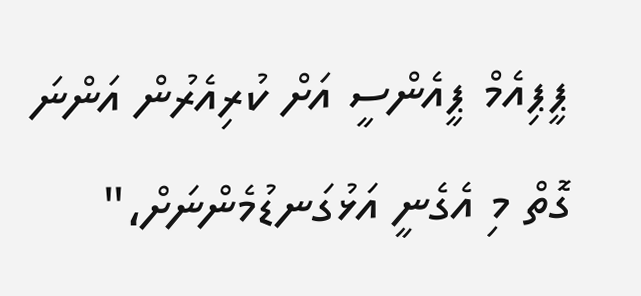ޕީޕިއެމް ޕީއެންސީ އަށް ކުރިއެރުން އަންނަ ގޮތް މި އެގެނީ އަޅުގަނޑުމެންނަށް،"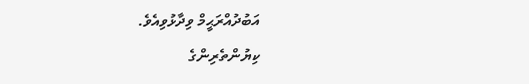އަބުދުއްރަޙީމް ވިދާޅުވިއެވެ.
ކިޔުންތެރިންގެ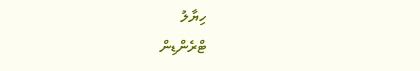ހިޔާލު
ޓްރެންޑިން